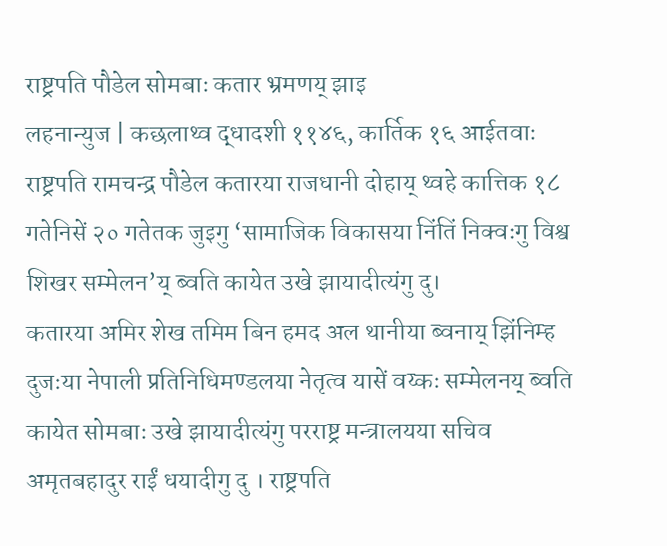राष्ट्रपति पौडेल सोमबाः कतार भ्रमणय् झाइ
लहनान्युज | कछलाथ्व द्धादशी ११४६, कार्तिक १६ आईतवाः
राष्ट्रपति रामचन्द्र पौडेल कतारया राजधानी दोहाय् थ्वहे कात्तिक १८ गतेनिसें २० गतेतक जुइगु ‘सामाजिक विकासया निंतिं निक्वःगु विश्व शिखर सम्मेलन’य् ब्वति कायेत उखे झायादीत्यंगु दु।
कतारया अमिर शेख तमिम बिन हमद अल थानीया ब्वनाय् झिंनिम्ह दुजःया नेपाली प्रतिनिधिमण्डलया नेतृत्व यासें वय्कः सम्मेलनय् ब्वति कायेत सोमबाः उखे झायादीत्यंगु परराष्ट्र मन्त्रालयया सचिव अमृतबहादुर राईं धयादीगु दु । राष्ट्रपति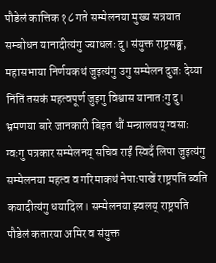पौडेलं कात्तिक १८ गते सम्मेलनया मुख्य सत्रयात सम्बोधन यानादीत्यंगु ज्याधलः दु। संयुक्त राष्ट्रसङ्घ, महासभाया निर्णयकथं जुइत्यंगु उगु सम्मेलन दुजः देय्या निंतिं तसकं महत्वपूर्ण जुइगु विश्वास यानातःगु दु।
भ्रमणया बारे जानकारी बिइत थौं मन्त्रालयय् ग्वसाः ग्वःगु पत्रकार सम्मेलनय् सचिव राईं स्विदँ लिपा जुइत्यंगु सम्मेलनया महत्व व गरिमाकथं नेपाःपाखें राष्ट्रपतिं ब्वति कयादीत्यंगु धयादिल। सम्मेलनया झ्वलय् राष्ट्रपति पौडेलं कतारया अमिर व संयुक्त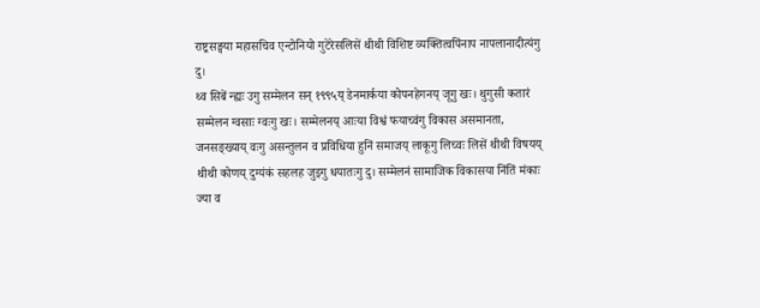राष्ट्रसङ्घया महासचिव एन्टोनियो गुटेरेसलिसें थीथी विशिष्ट व्यक्तित्वपिंनाप नापलानादीत्यंगु दु।
थ्व सिबें न्ह्यः उगु सम्मेलन सन् १९९५य् डेनमार्कया कोपनहेगनय् जूगु खः। थुगुसी कतारं सम्मेलन ग्वसाः ग्वःगु खः। सम्मेलनय् आःया विश्वं फयाच्वंगु विकास असमानता, जनसङ्ख्याय् वःगु असन्तुलन व प्रविधिया हुनिं समाजय् लाकूगु लिच्वः लिसें थीथी विषयय् थीथी कोणय् दुग्यंकं सहलह जुइगु धयातःगु दु। सम्मेलनं सामाजिक विकासया निंतिं मंकाः ज्या व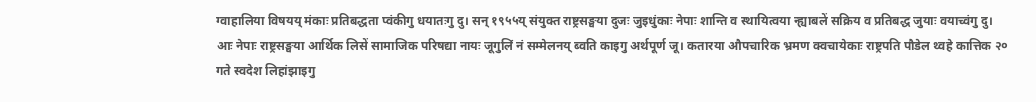ग्वाहालिया विषयय् मंकाः प्रतिबद्धता प्वंकीगु धयातःगु दु। सन् १९५५य् संयुक्त राष्ट्रसङ्घया दुजः जुइधुंकाः नेपाः शान्ति व स्थायित्वया न्ह्याबलें सक्रिय व प्रतिबद्ध जुयाः वयाच्वंगु दु।
आः नेपाः राष्ट्रसङ्घया आर्थिक लिसें सामाजिक परिषद्या नायः जूगुलिं नं सम्मेलनय् ब्वति काइगु अर्थपूर्ण जू। कतारया औपचारिक भ्रमण क्वचायेकाः राष्ट्रपति पौडेल थ्वहे कात्तिक २० गते स्वदेश लिहांझाइगु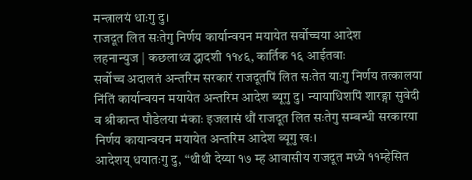मन्त्रालयं धाःगु दु।
राजदूत लित सःतेगु निर्णय कार्यान्वयन मयायेत सर्वोच्चया आदेश
लहनान्युज | कछलाथ्व द्धादशी ११४६, कार्तिक १६ आईतवाः
सर्वोच्च अदालतं अन्तरिम सरकारं राजदूतपिं लित सःतेत याःगु निर्णय तत्कालया निंतिं कार्यान्वयन मयायेत अन्तरिम आदेश ब्यूगु दु। न्यायाधिशपिं शारङ्गा सुवेदी व श्रीकान्त पौडेलया मंकाः इजलासं थौं राजदूत लित सःतेगु सम्बन्धी सरकारया निर्णय कायान्वयन मयायेत अन्तरिम आदेश ब्यूगु खः।
आदेशय् धयातःगु दु, “थीथी देय्या १७ म्ह आवासीय राजदूत मध्ये ११म्हेसित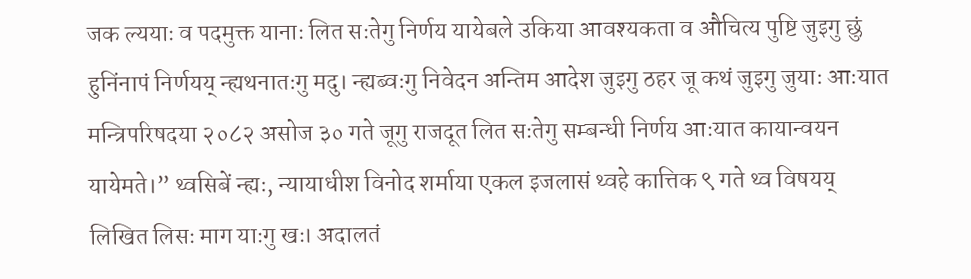जक ल्ययाः व पदमुक्त यानाः लित सःतेगु निर्णय यायेबले उकिया आवश्यकता व औचित्य पुष्टि जुइगु छुं हुनिंनापं निर्णयय् न्ह्यथनातःगु मदु। न्ह्यब्वःगु निवेदन अन्तिम आदेश जुइगु ठहर जू कथं जुइगु जुयाः आःयात मन्त्रिपरिषदया २०८२ असोज ३० गते जूगु राजदूत लित सःतेगु सम्बन्धी निर्णय आःयात कायान्वयन यायेमते।” थ्वसिबें न्ह्यः, न्यायाधीश विनोद शर्माया एकल इजलासं थ्वहे कात्तिक ९ गते थ्व विषयय् लिखित लिसः माग याःगु खः। अदालतं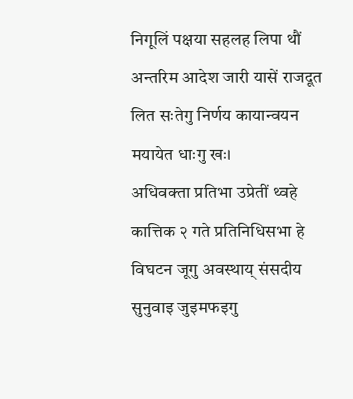निगूलिं पक्षया सहलह लिपा थौं अन्तरिम आदेश जारी यासें राजदूत लित सःतेगु निर्णय कायान्वयन मयायेत धाःगु खः।
अधिवक्ता प्रतिभा उप्रेतीं थ्वहे कात्तिक २ गते प्रतिनिधिसभा हे विघटन जूगु अवस्थाय् संसदीय सुनुवाइ जुइमफइगु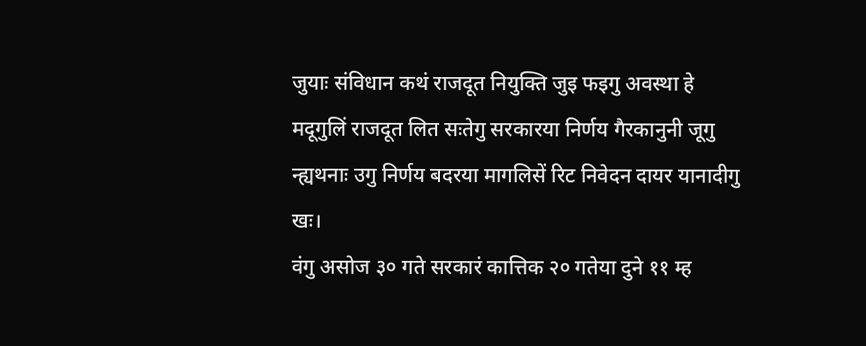जुयाः संविधान कथं राजदूत नियुक्ति जुइ फइगु अवस्था हे मदूगुलिं राजदूत लित सःतेगु सरकारया निर्णय गैरकानुनी जूगु न्ह्यथनाः उगु निर्णय बदरया मागलिसें रिट निवेदन दायर यानादीगु खः।
वंगु असोज ३० गते सरकारं कात्तिक २० गतेया दुने ११ म्ह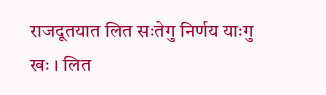राजदूतयात लित सःतेगु निर्णय याःगु खः । लित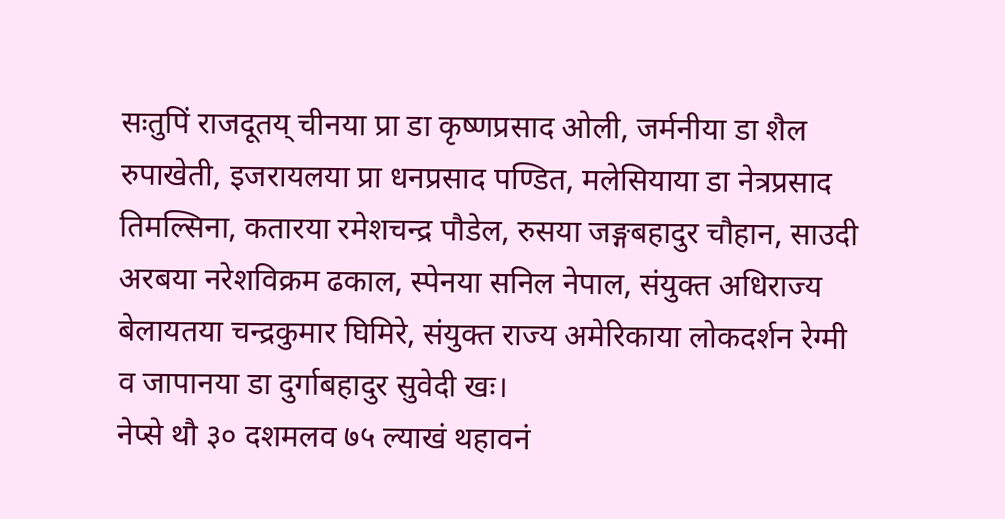सःतुपिं राजदूतय् चीनया प्रा डा कृष्णप्रसाद ओली, जर्मनीया डा शैल रुपाखेती, इजरायलया प्रा धनप्रसाद पण्डित, मलेसियाया डा नेत्रप्रसाद तिमल्सिना, कतारया रमेशचन्द्र पौडेल, रुसया जङ्गबहादुर चौहान, साउदी अरबया नरेशविक्रम ढकाल, स्पेनया सनिल नेपाल, संयुक्त अधिराज्य बेलायतया चन्द्रकुमार घिमिरे, संयुक्त राज्य अमेरिकाया लोकदर्शन रेग्मी व जापानया डा दुर्गाबहादुर सुवेदी खः।
नेप्से थौ ३० दशमलव ७५ ल्याखं थहावनं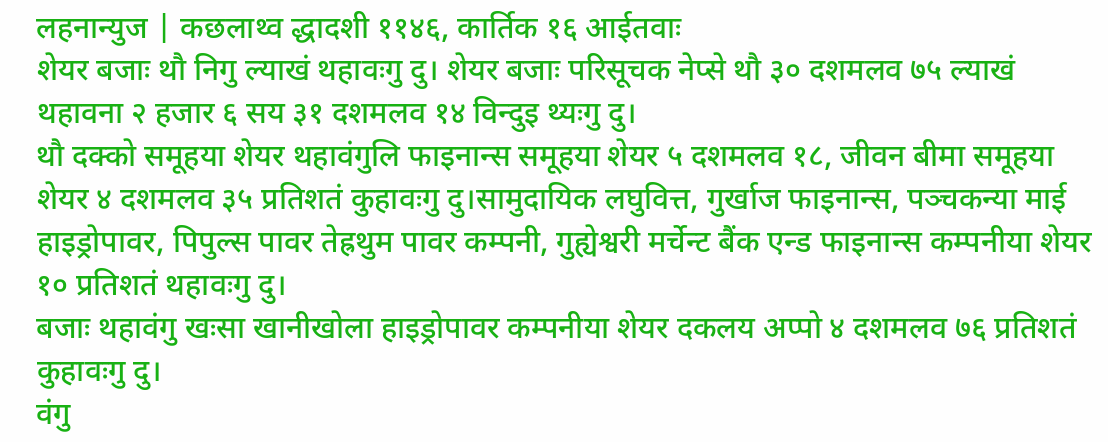लहनान्युज | कछलाथ्व द्धादशी ११४६, कार्तिक १६ आईतवाः
शेयर बजाः थौ निगु ल्याखं थहावःगु दु। शेयर बजाः परिसूचक नेप्से थौ ३० दशमलव ७५ ल्याखं थहावना २ हजार ६ सय ३१ दशमलव १४ विन्दुइ थ्यःगु दु।
थौ दक्को समूहया शेयर थहावंगुलि फाइनान्स समूहया शेयर ५ दशमलव १८, जीवन बीमा समूहया शेयर ४ दशमलव ३५ प्रतिशतं कुहावःगु दु।सामुदायिक लघुवित्त, गुर्खाज फाइनान्स, पञ्चकन्या माई हाइड्रोपावर, पिपुल्स पावर तेह्रथुम पावर कम्पनी, गुह्येश्वरी मर्चेन्ट बैंक एन्ड फाइनान्स कम्पनीया शेयर १० प्रतिशतं थहावःगु दु।
बजाः थहावंगु खःसा खानीखोला हाइड्रोपावर कम्पनीया शेयर दकलय अप्पो ४ दशमलव ७६ प्रतिशतं कुहावःगु दु।
वंगु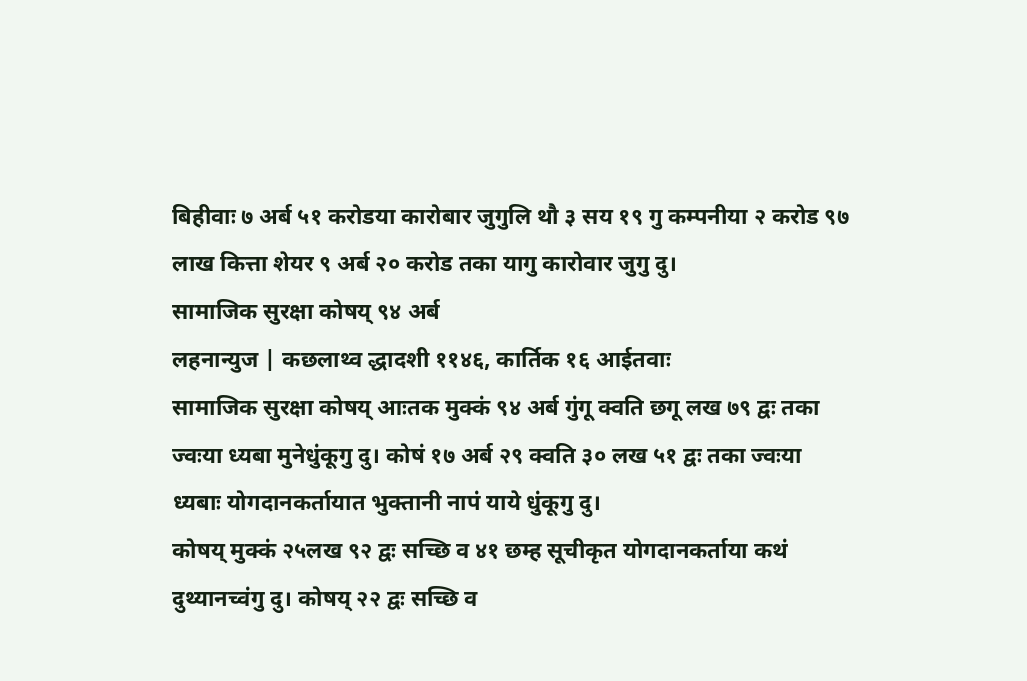बिहीवाः ७ अर्ब ५१ करोडया कारोबार जुगुलि थौ ३ सय १९ गु कम्पनीया २ करोड ९७ लाख कित्ता शेयर ९ अर्ब २० करोड तका यागु कारोवार जुगु दु।
सामाजिक सुरक्षा कोषय् ९४ अर्ब
लहनान्युज | कछलाथ्व द्धादशी ११४६, कार्तिक १६ आईतवाः
सामाजिक सुरक्षा कोषय् आःतक मुक्कं ९४ अर्ब गुंगू क्वति छगू लख ७९ द्वः तका ज्वःया ध्यबा मुनेधुंकूगु दु। कोषं १७ अर्ब २९ क्वति ३० लख ५१ द्वः तका ज्वःया ध्यबाः योगदानकर्तायात भुक्तानी नापं याये धुंकूगु दु।
कोषय् मुक्कं २५लख ९२ द्वः सच्छि व ४१ छम्ह सूचीकृत योगदानकर्ताया कथं दुथ्यानच्वंगु दु। कोषय् २२ द्वः सच्छि व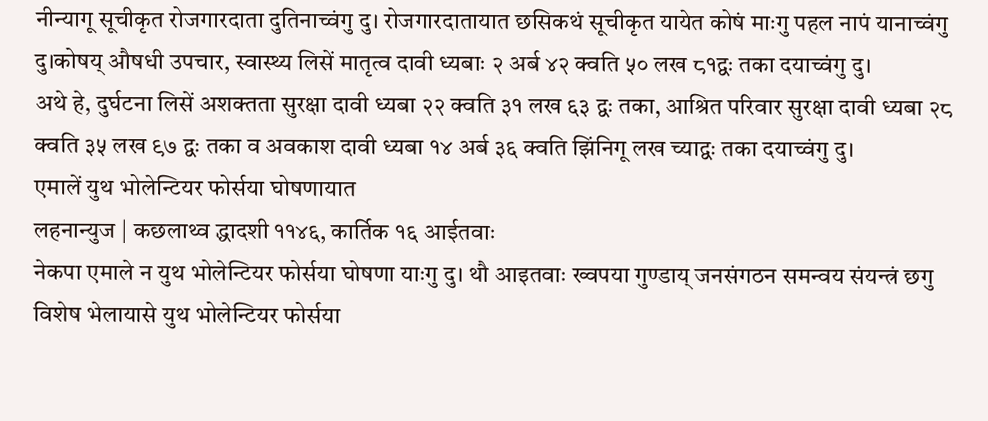नीन्यागू सूचीकृत रोजगारदाता दुतिनाच्वंगु दु। रोजगारदातायात छसिकथं सूचीकृत यायेत कोषं माःगु पहल नापं यानाच्वंगु दु।कोषय् औषधी उपचार, स्वास्थ्य लिसें मातृत्व दावी ध्यबाः २ अर्ब ४२ क्वति ५० लख ८१द्वः तका दयाच्वंगु दु।
अथे हे, दुर्घटना लिसें अशक्तता सुरक्षा दावी ध्यबा २२ क्वति ३१ लख ६३ द्वः तका, आश्रित परिवार सुरक्षा दावी ध्यबा २८ क्वति ३५ लख ९७ द्वः तका व अवकाश दावी ध्यबा १४ अर्ब ३६ क्वति झिंनिगू लख च्याद्वः तका दयाच्वंगु दु।
एमालें युथ भोलेन्टियर फोर्सया घोषणायात
लहनान्युज | कछलाथ्व द्धादशी ११४६, कार्तिक १६ आईतवाः
नेकपा एमाले न युथ भोलेन्टियर फोर्सया घोषणा याःगु दु। थौ आइतवाः ख्वपया गुण्डाय् जनसंगठन समन्वय संयन्त्रं छगु विशेष भेलायासे युथ भोलेन्टियर फोर्सया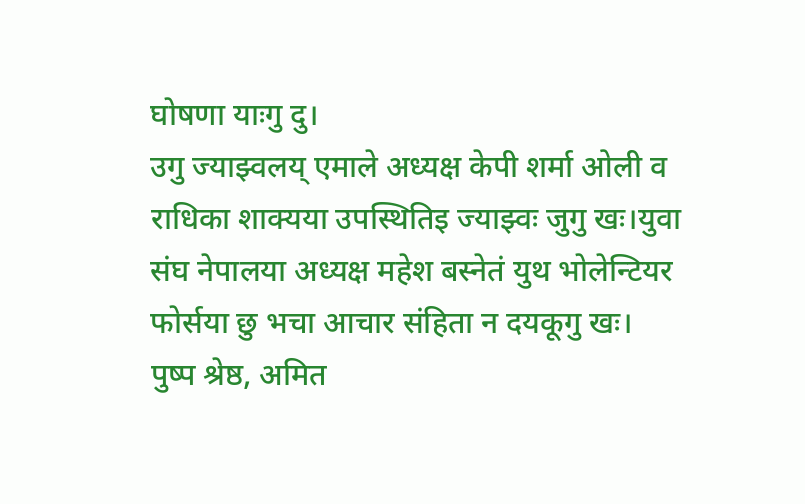घोषणा याःगु दु।
उगु ज्याझ्वलय् एमाले अध्यक्ष केपी शर्मा ओली व राधिका शाक्यया उपस्थितिइ ज्याझ्वः जुगु खः।युवा संघ नेपालया अध्यक्ष महेश बस्नेतं युथ भोलेन्टियर फोर्सया छु भचा आचार संहिता न दयकूगु खः।
पुष्प श्रेष्ठ, अमित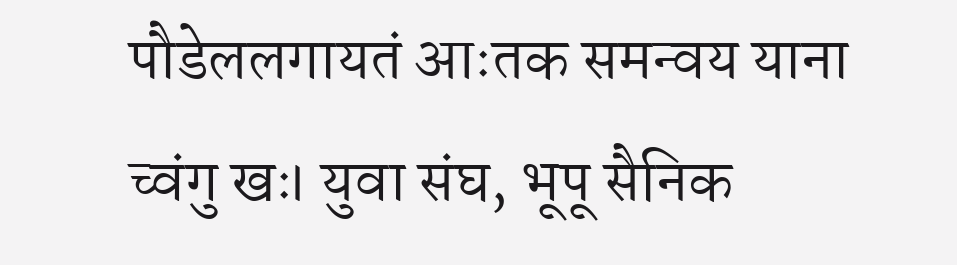पौडेललगायतं आःतक समन्वय याना च्वंगु खः। युवा संघ, भूपू सैनिक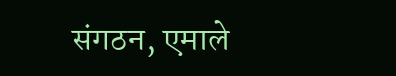संगठन, एमाले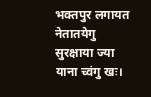भक्तपुर लगायत नेतातयेगु सुरक्षाया ज्या याना च्वंगु खः।